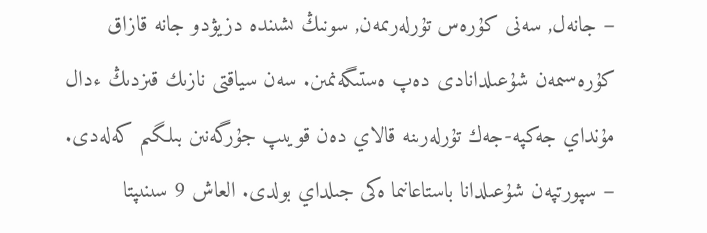– جانەل, سەنى كۇرەس تۇرلەرىمەن, سونىڭ ىشىندە دزيۋدو جانە قازاق كۇرەسىمەن شۇعىلدانادى دەپ ەستىگەنمىن. سەن سياقتى نازىك قىزدىڭ ءدال مۇنداي جەكپە-جەك تۇرلەرىنە قالاي دەن قويىپ جۇرگەنىن بىلگىم كەلەدى.
– سپورتپەن شۇعىلدانا باستاعانىما ەكى جىلداي بولدى. العاش 9 سىنىپتا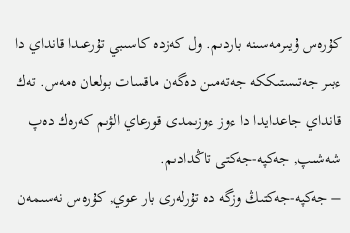كۇرەس ۇيىرمەسىنە باردىم. ول كەزدە كاسىبي تۇرعىدا قانداي دا ءبىر جەتىستىككە جەتەمىن دەگەن ماقسات بولعان ەمەس. تەك قانداي جاعدايدا دا ءوز ءوزىمدى قورعاي الۋىم كەرەك دەپ شەشىپ, جەكپە-جەكتى تاڭدادىم.
– جەكپە-جەكتىڭ وزگە دە تۇرلەرى بار عوي, كۇرەس نەسىمەن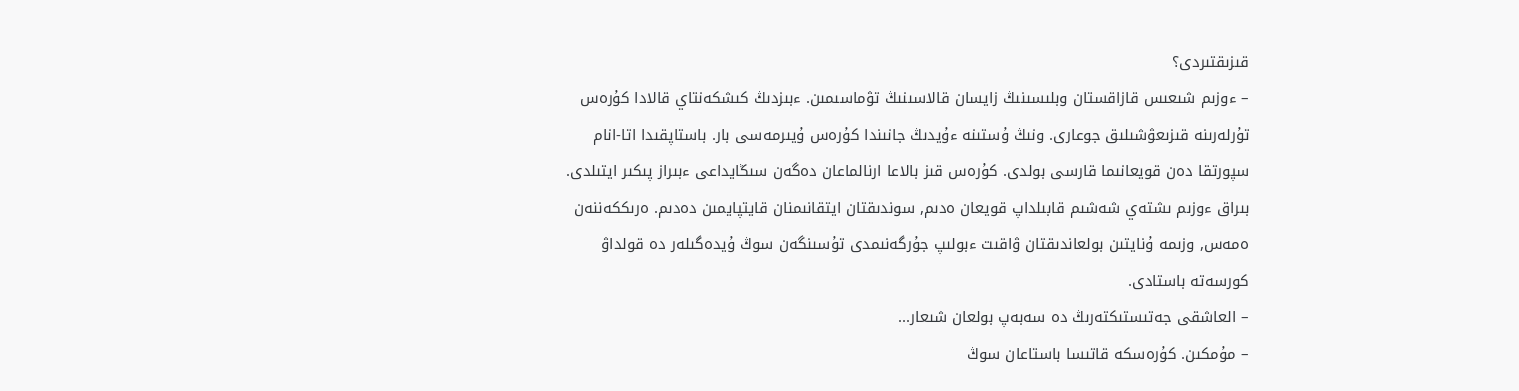قىزىقتىردى؟
– ءوزىم شىعىس قازاقستان وبلىسىنىڭ زايسان قالاسىنىڭ تۋماسىمىن. ءبىزدىڭ كىشكەنتاي قالادا كۇرەس تۇرلەرىنە قىزىعۋشىلىق جوعارى. ونىڭ ۇستىنە ءۇيدىڭ جانىندا كۇرەس ۇيىرمەسى بار. باستاپقىدا اتا-انام سپورتقا دەن قويعانىما قارسى بولدى. كۇرەس قىز بالاعا ارنالماعان دەگەن سىڭايداعى ءبىراز پىكىر ايتىلدى. بىراق ءوزىم ىشتەي شەشىم قابىلداپ قويعان ەدىم, سوندىقتان ايتقانىمنان قايتپايمىن دەدىم. ەرىككەننەن ەمەس, وزىمە ۇنايتىن بولعاندىقتان ۋاقىت ءبولىپ جۇرگەنىمدى تۇسىنگەن سوڭ ۇيدەگىلەر دە قولداۋ كورسەتە باستادى.
– العاشقى جەتىستىكتەرىڭ دە سەبەپ بولعان شىعار...
– مۇمكىن. كۇرەسكە قاتىسا باستاعان سوڭ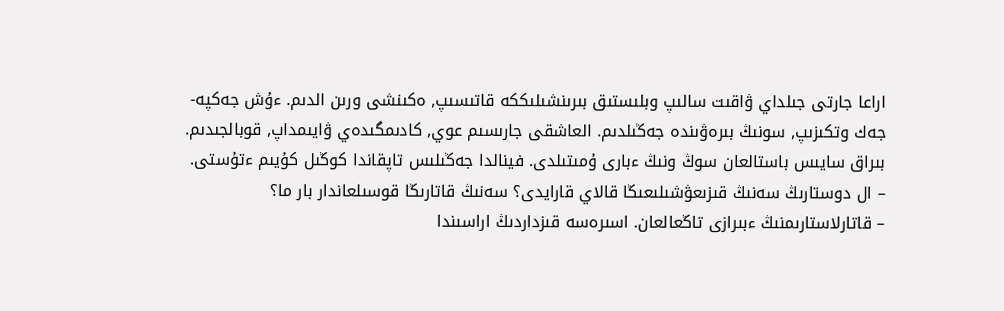اراعا جارتى جىلداي ۋاقىت سالىپ وبلىستىق بىرىنشىلىككە قاتىسىپ, ەكىنشى ورىن الدىم. ءۇش جەكپە-جەك وتكىزىپ, سونىڭ بىرەۋىندە جەڭىلدىم. العاشقى جارىسىم عوي, كادىمگىدەي ۋايىمداپ, قوبالجىدىم. بىراق سايىس باستالعان سوڭ ونىڭ ءبارى ۇمىتىلدى. فينالدا جەڭىلىس تاپقاندا كوڭىل كۇيىم ءتۇستى.
– ال دوستارىڭ سەنىڭ قىزىعۋشىلىعىڭا قالاي قارايدى؟ سەنىڭ قاتارىڭا قوسىلعاندار بار ما؟
– قاتارلاستارىمنىڭ ءبىرازى تاڭعالعان. اسىرەسە قىزداردىڭ اراسىندا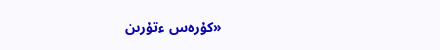«كۇرەس ءتۇرىن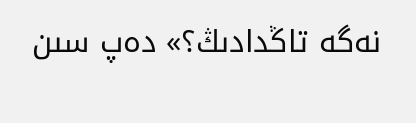نەگە تاڭدادىڭ؟» دەپ سىن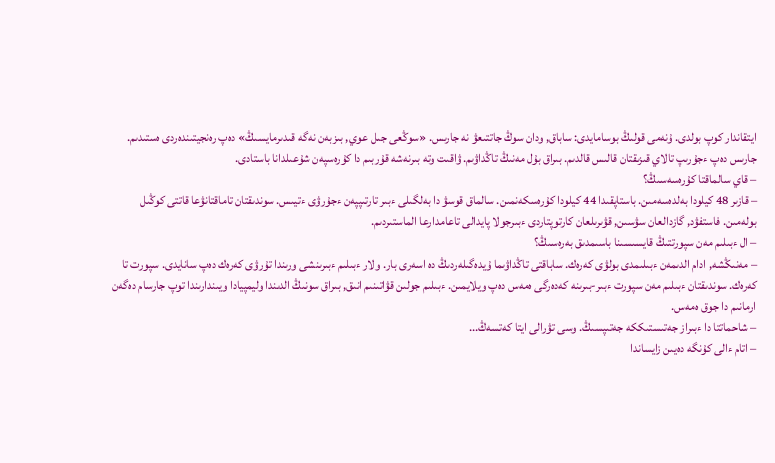ايتقاندار كوپ بولدى. ۇنەمى قولىڭ بوسامايدى: ساباق, ودان سوڭ جاتتىعۋ نە جارىس. «سوڭعى جىل عوي, بىزبەن نەگە قىدىرمايسىڭ» دەپ رەنجيتىندەردى ەستىدىم. جارىس دەپ ءجۇرىپ تالاي قىزىقتان قالىس قالدىم. بىراق بۇل مەنىڭ تاڭداۋىم. ۋاقىت وتە بىرنەشە قۇربىم دا كۇرەسپەن شۇعىلدانا باستادى.
– قاي سالماقتا كۇرەسەسىڭ؟
– قازىر 48 كيلودا بەلدەسەمىن. باستاپقىدا 44 كيلودا كۇرەسكەنمىن. سالماق قوسۋ دا بەلگىلى ءبىر تارتىپپەن ءجۇرۋى ءتيىس. سوندىقتان تاماقتانۋعا قاتتى كوڭىل بولەمىن. فاستفۋد, گازدالعان سۋسىن, قۋىرىلعان كارتوپتاردى ءبىرجولا پايدالى تاعامدارعا الماستىردىم.
– ال ءبىلىم مەن سپورتتىڭ قايسىسىنا باسىمدىق بەرەسىڭ؟
– مەنىڭشە, ادام الدىمەن ءبىلىمدى بولۋى كەرەك. ساباقتى تاڭداۋىما ۇيدەگىلەردىڭ دە اسەرى بار. ولار ءبىلىم ءبىرىنشى ورىندا تۇرۋى كەرەك دەپ سانايدى. سپورت تا كەرەك. سوندىقتان ءبىلىم مەن سپورت ءبىر-بىرىنە كەدەرگى ەمەس دەپ ويلايمىن. ءبىلىم جولىن قۋاتىنىم انىق, بىراق سونىڭ الدىندا وليمپيادا ويىندارىندا توپ جارسام دەگەن ارمانىم دا جوق ەمەس.
– شاحماتتا دا ءبىراز جەتىستىككە جەتىپسىڭ. وسى تۋرالى ايتا كەتسەڭ...
– اتام ءالى كۇنگە دەيىن زايساندا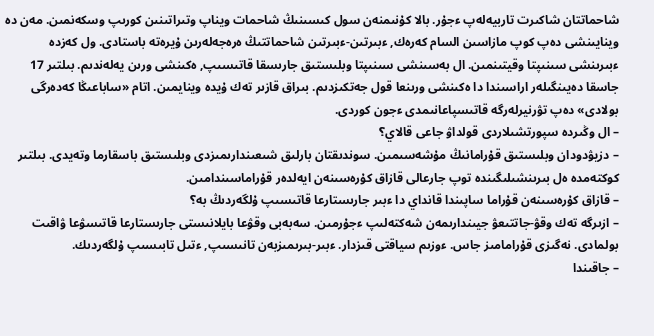شاحماتتان شاكىرت تاربيەلەپ ءجۇر. بالا كۇنىمنەن سول كىسىنىڭ شاحمات ويناپ وتىراتىنىن كورىپ وسكەنمىن. مەن دە وينايىنشى دەپ كوپ مازاسىن السام كەرەك, ءبىرتىن-ءبىرتىن شاحماتتىڭ ەرەجەلەرىن ۇيرەتە باستادى. ول كەزدە ءبىرىنشى سىنىپتا وقيتىنمىن. ال بەسىنشى سىنىپتا وبلىستىق جارىسقا قاتىسىپ, ەكىنشى ورىن يەلەندىم. بىلتىر 17 جاسقا دەيىنگىلەر اراسىندا دا ەكىنشى ورىنعا قول جەتكىزدىم. بىراق قازىر تەك ۇيدە وينايمىن. اتام «ساباعىڭا كەدەرگى بولادى» دەپ تۋرنيرلەرگە قاتىسپاعانىمدى ءجون كوردى.
– ال وڭىردە سپورتشىلاردى قولداۋ جاعى قالاي؟
– دزيۋدودان وبلىستىق قۇرامانىڭ مۇشەسىمىن. سوندىقتان بارلىق شىعىندارىمىزدى وبلىستىق باسقارما وتەيدى. بىلتىر كوكتەمدە ەل بىرىنشىلىگىندە توپ جارعالى قازاق كۇرەسىنەن ايەلدەر قۇراماسىندامىن.
– قازاق كۇرەسىنەن قۇراما ساپىندا قانداي دا ءبىر جارىستارعا قاتىسىپ ۇلگەردىڭ بە؟
– ازىرگە تەك وقۋ-جاتتىعۋ جيىندارىمەن شەكتەلىپ ءجۇرمىن. سەبەبى وقۋعا بايلانىستى جارىستارعا قاتىسۋعا ۋاقىت بولمادى. نەگىزى قۇرامامىز جاس. ءوزىم سياقتى قىزدار. ءبىر-بىرىمىزبەن تانىسىپ, ءتىل تابىسىپ ۇلگەردىك.
– جاقىندا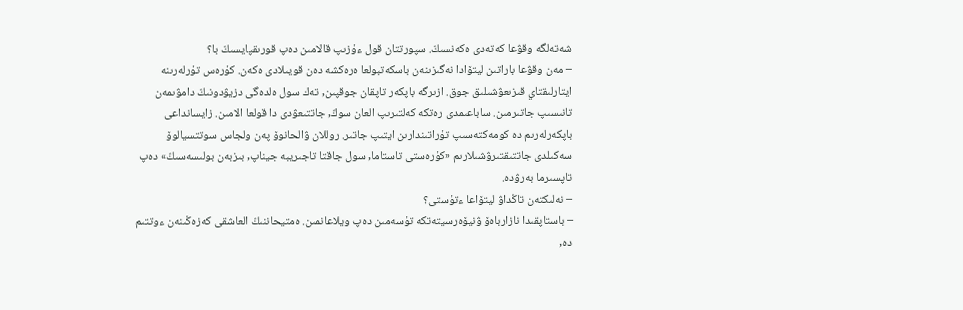شەتەلگە وقۋعا كەتەدى ەكەنسىڭ. سپورتتان قول ءۇزىپ قالامىن دەپ قورىقپايسىڭ با؟
– مەن وقۋعا باراتىن ليتۆادا نەگىزىنەن باسكەتبولعا ەرەكشە دەن قويىلادى ەكەن. كۇرەس تۇرلەرىنە ايتارلىقتاي قىزىعۋشىلىق جوق. ازىرگە باپكەر تاپقان جوقپىن, تەك سول ەلدەگى دزيۋدونىڭ دامۋىمەن تانىسىپ جاتىرمىن. ساباعىمدى رەتكە كەلتىرىپ العان سوڭ, جاتتىعۋدى دا قولعا الامىن. زايسانداعى باپكەرلەرىم دە كومەكتەسىپ تۇراتىندارىن ايتىپ جاتىر. روللان ۋالحانوۆ پەن ولجاس سوتتسيالوۆ سەكىلدى جاتتىقتىرۋشىلارىم «كۇرەستى تاستاما, سول جاقتا تاجىريبە جيناپ, بىزبەن بولىسەسىڭ» دەپ تاپسىرما بەرۋدە.
– نەلىكتەن تاڭداۋ ليتۆاعا ءتۇستى؟
– باستاپقىدا نازارباەۆ ۋنيۆەرسيتەتكە تۇسەمىن دەپ ويلاعانمىن. ەمتيحاننىڭ العاشقى كەزەڭىنەن ءوتتىم دە,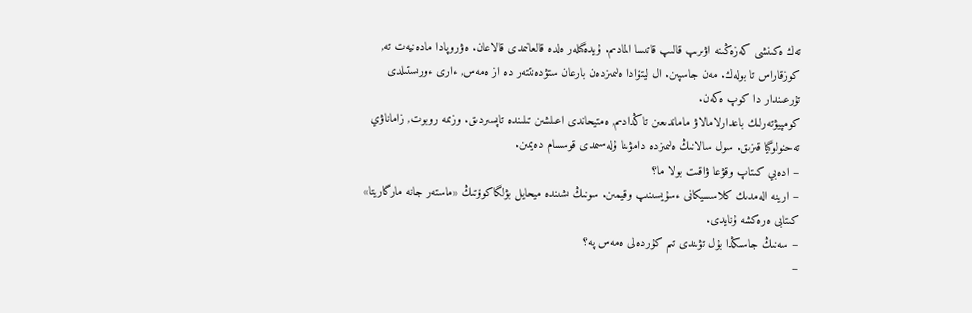تەك ەكىنشى كەزەڭىنە اۋىرىپ قالىپ قاتىسا المادىم. ۇيدەگىلەر ەلدە قالعانىمدى قالاعان. ەۋروپادا مادەنيەت تە, كوزقاراس تا بولەك. مەن جاسپىن. ال ليتۆادا ەلىمىزدەن بارعان ستۋدەنتتەر دە از ەمەس, ءارى ءورىستىلدى تۇرعىندار دا كوپ ەكەن.
كومپيۋتەرلىك باعدارلامالاۋ ماماندىعىن تاڭدادىم, ەمتيحاندى اعىلشىن تىلىندە تاپسىردىق. وزىمە روبوت, زاماناۋي تەحنولوگيا قىزىق. سول سالانىڭ ەلىمىزدە دامۋىنا ۇلەسىمدى قوسسام دەيمىن.
– ادەبي كىتاپ وقۋعا ۋاقىت بولا ما؟
– ارينە الەمدىك كلاسسيكانى ءسۇيسىنىپ وقيمىن. سونىڭ ىشىندە ميحايل بۋلگاكوۆتىڭ «ماستەر جانە مارگاريتا» كىتابى ەرەكشە ۇنايدى.
– سەنىڭ جاسىڭدا بۇل تۋىندى تىم كۇردەلى ەمەس پە؟
–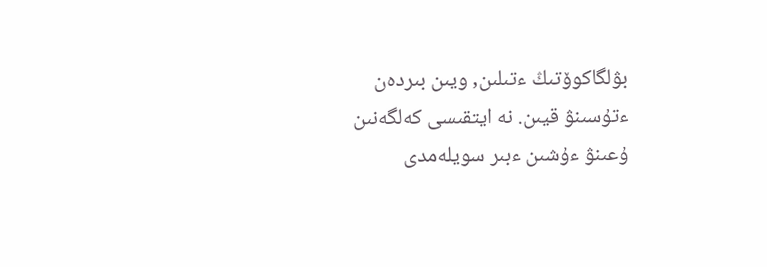بۋلگاكوۆتىڭ ءتىلىن, ويىن بىردەن ءتۇسىنۋ قيىن. نە ايتقىسى كەلگەنىن ۇعىنۋ ءۇشىن ءبىر سويلەمدى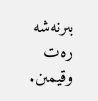بىرنەشە رەت وقيمىن.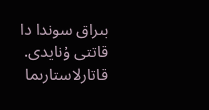بىراق سوندا دا قاتتى ۇنايدى. قاتارلاستارىما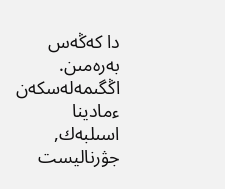دا كەڭەس بەرەمىن.
اڭگىمەلەسكەن ءمادينا اسىلبەك,
جۋرناليست